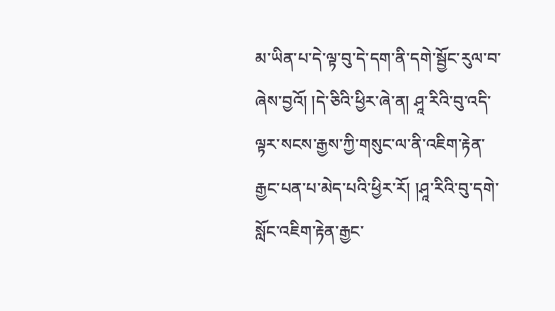མ་ཡིན་པ་དེ་ལྟ་བུ་དེ་དག་ནི་དགེ་སྦྱོང་རུལ་བ་ཞེས་བྱའོ། །དེ་ཅིའི་ཕྱིར་ཞེ་ན། ཤཱ་རིའི་བུ་འདི་ལྟར་སངས་རྒྱས་ཀྱི་གསུང་ལ་ནི་འཇིག་རྟེན་རྒྱང་པན་པ་མེད་པའི་ཕྱིར་རོ། །ཤཱ་རིའི་བུ་དགེ་སློང་འཇིག་རྟེན་རྒྱང་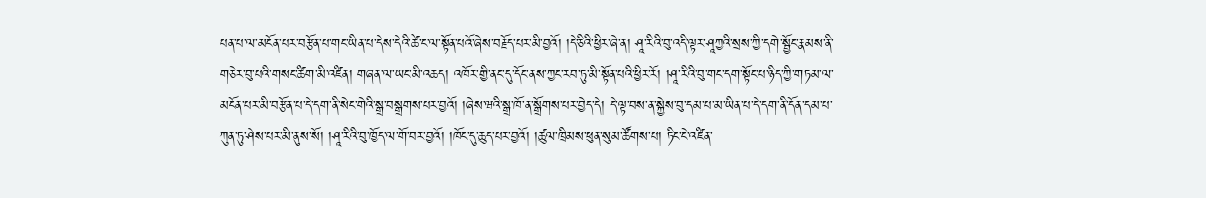པན་པ་ལ་མངོན་པར་བརྩོན་པ་གང་ཡིན་པ་དེས་དེའི་ཚེ་ང་ལ་སྟོན་པའོ་ཞེས་བརྗོད་པར་མི་བྱའོ། །དེ་ཅིའི་ཕྱིར་ཞེ་ན། ཤཱ་རིའི་བུ་འདི་ལྟར་ཤཱཀྱའི་སྲས་ཀྱི་དགེ་སྦྱོང་རྣམས་ནི་གཅེར་བུ་པའི་གསང་ཚིག་མི་འཛིན། གཞན་ལ་ཡང་མི་འཆད། འཁོར་གྱི་ནང་དུ་དོང་ནས་ཀྱང་རབ་ཏུ་མི་སྟོན་པའི་ཕྱིར་རོ། །ཤཱ་རིའི་བུ་གང་དག་སྟོང་པ་ཉིད་ཀྱི་གཏམ་ལ་མངོན་པར་མི་བརྩོན་པ་དེ་དག་ནི་སེང་གེའི་སྒྲ་བསྒྲགས་པར་བྱའོ། །ཞེས་ཝའི་སྒྲ་ཁོ་ན་སྒྲོགས་པར་བྱེད་དེ། དེ་ལྟ་བས་ན་སྐྱེས་བུ་དམ་པ་མ་ཡིན་པ་དེ་དག་ནི་དོན་དམ་པ་ཀུན་ཏུ་ཤེས་པར་མི་ནུས་སོ། །ཤཱ་རིའི་བུ་ཁྱོད་ལ་གོ་བར་བྱའོ། །ཁོང་དུ་ཆུད་པར་བྱའོ། །ཚུལ་ཁྲིམས་ཕུན་སུམ་ཚོགས་པ། ཏིང་ངེ་འཛིན་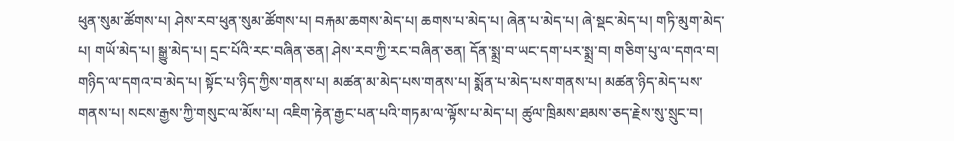ཕུན་སུམ་ཚོགས་པ། ཤེས་རབ་ཕུན་སུམ་ཚོགས་པ། བརྐམ་ཆགས་མེད་པ། ཆགས་པ་མེད་པ། ཞེན་པ་མེད་པ། ཞེ་སྡང་མེད་པ། གཏི་མུག་མེད་པ། གཡོ་མེད་པ། སྒྱུ་མེད་པ། དྲང་པོའི་རང་བཞིན་ཅན། ཤེས་རབ་ཀྱི་རང་བཞིན་ཅན། དོན་སྨྲ་བ་ཡང་དག་པར་སྨྲ་བ། གཅིག་པུ་ལ་དགའ་བ། གཉིད་ལ་དགའ་བ་མེད་པ། སྟོང་པ་ཉིད་ཀྱིས་གནས་པ། མཚན་མ་མེད་པས་གནས་པ། སྨོན་པ་མེད་པས་གནས་པ། མཚན་ཉིད་མེད་པས་གནས་པ། སངས་རྒྱས་ཀྱི་གསུང་ལ་མོས་པ། འཇིག་རྟེན་རྒྱང་པན་པའི་གཏམ་ལ་ལྟོས་པ་མེད་པ། ཚུལ་ཁྲིམས་ཐམས་ཅད་རྗེས་སུ་སྲུང་བ།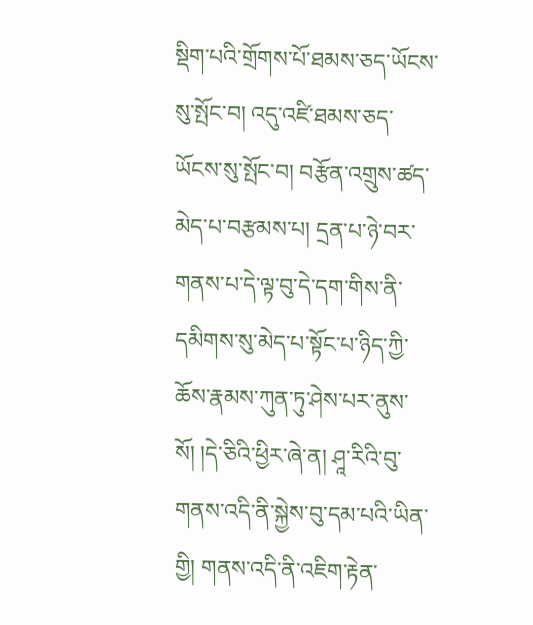སྡིག་པའི་གྲོགས་པོ་ཐམས་ཅད་ཡོངས་སུ་སྤོང་བ། འདུ་འཛི་ཐམས་ཅད་ཡོངས་སུ་སྤོང་བ། བརྩོན་འགྲུས་ཚད་མེད་པ་བརྩམས་པ། དྲན་པ་ཉེ་བར་གནས་པ་དེ་ལྟ་བུ་དེ་དག་གིས་ནི་དམིགས་སུ་མེད་པ་སྟོང་པ་ཉིད་ཀྱི་ཆོས་རྣམས་ཀུན་ཏུ་ཤེས་པར་ནུས་སོ། །དེ་ཅིའི་ཕྱིར་ཞེ་ན། ཤཱ་རིའི་བུ་གནས་འདི་ནི་སྐྱེས་བུ་དམ་པའི་ཡིན་གྱི། གནས་འདི་ནི་འཇིག་རྟེན་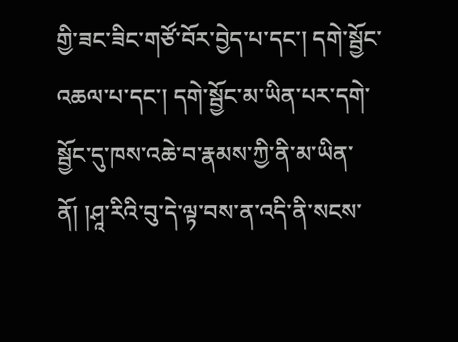གྱི་ཟང་ཟིང་གཙོ་བོར་བྱེད་པ་དང་། དགེ་སྦྱོང་འཆལ་པ་དང་། དགེ་སྦྱོང་མ་ཡིན་པར་དགེ་སྦྱོང་དུ་ཁས་འཆེ་བ་རྣམས་ཀྱི་ནི་མ་ཡིན་ནོ། །ཤཱ་རིའི་བུ་དེ་ལྟ་བས་ན་འདི་ནི་སངས་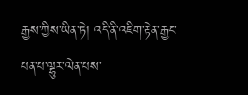རྒྱས་ཀྱིས་ཡིན་ཏེ། འདི་ནི་འཇིག་རྟེན་རྒྱང་པན་པ་ལྷུར་ལེན་པས་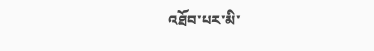འཐོབ་པར་མི་